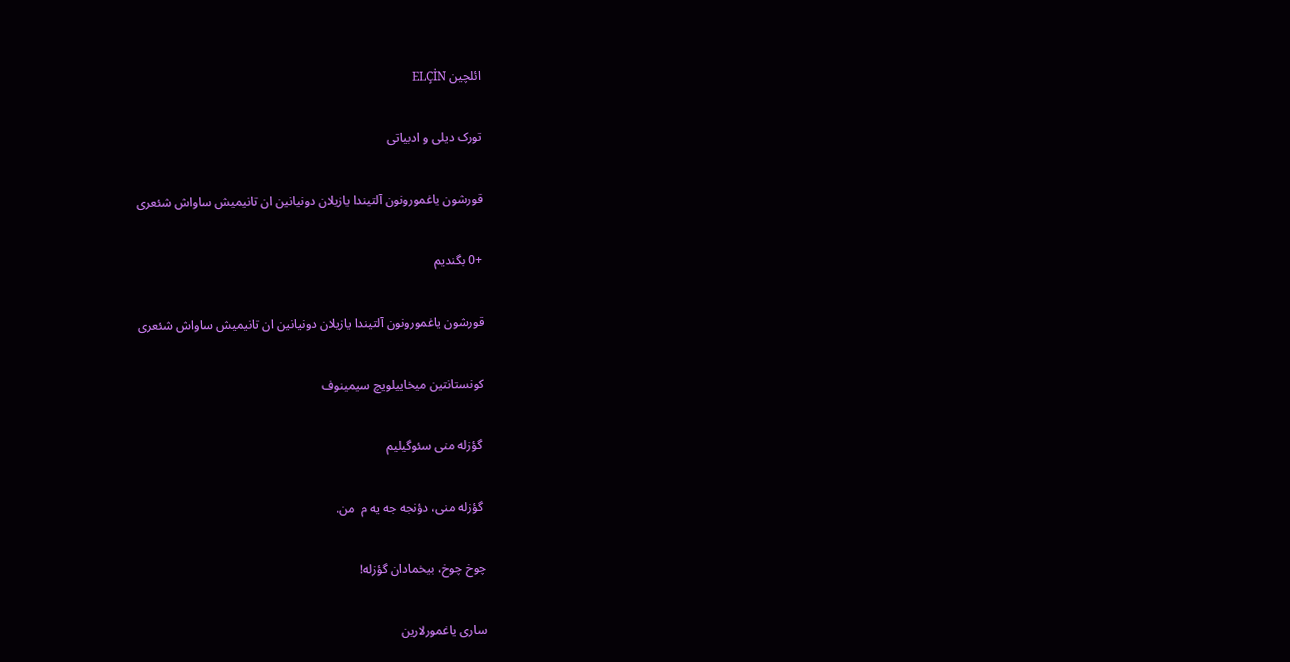ائلچین ELÇİN

تورک دیلی و ادبیاتی

قورشون یاغمورونون آلتیندا یازیلان دونیانین ان تانیمیش ساواش شئعری

+0 بگندیم

قورشون یاغمورونون آلتیندا یازیلان دونیانین ان تانیمیش ساواش شئعری

كونستانتین میخاییلویچ سیمینوف

 گؤزله منی سئوگیلیم

 گؤزله منی، دؤنجه جه یه م  من.

چوخ چوخ، بیخمادان گؤزله!

ساری یاغمورلارین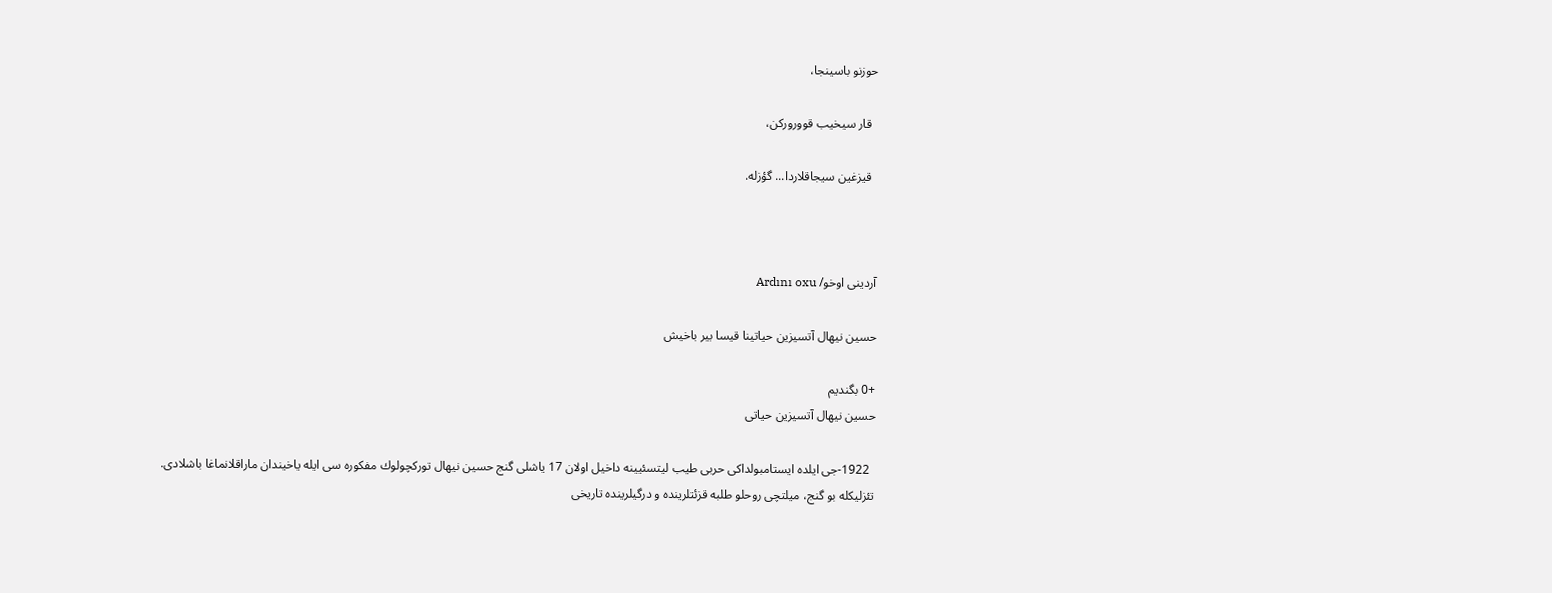حوزنو باسینجا،

  قار سیخیب قووروركن،

  قیزغین سیجاقلاردا... گؤزله.



آردینی اوخو/ Ardını oxu

حسین نیهال آتسیزین حیاتینا قیسا بیر باخیش

+0 بگندیم
حسین نیهال آتسیزین حیاتی

  1922-جی ایلده ایستامبولداكی حربی طیب لیتسئیینه داخیل اولان 17 یاشلی گنج حسین نیهال توركچولوك مفكوره سی ایله یاخیندان ماراقلانماغا باشلادی. تئزلیكله بو گنج، میلتچی روحلو طلبه قزئتلرینده و درگیلرینده تاریخی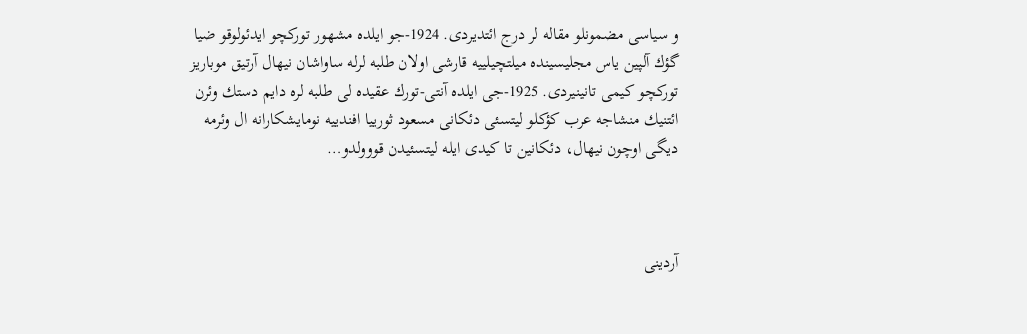و سیاسی مضمونلو مقاله لر درج ائتدیردی. 1924-جو ایلده مشهور توركچو ایدئولوقو ضیا گؤك آلپین یاس مجلیسینده میلتچیلییه قارشی اولان طلبه لرله ساواشان نیهال آرتیق موباریز توركچو كیمی تانینیردی. 1925-جی ایلده آنتی-تورك عقیده لی طلبه لره دایم دستك وئرن ائتنیك منشاجه عرب كؤكلو لیتسئی دئكانی مسعود ثورییا افندییه نومایشكارانه ال وئرمه دیگی اوچون نیهال، دئكانین تا كیدی ایله لیتسئیدن قووولدو…



آردینی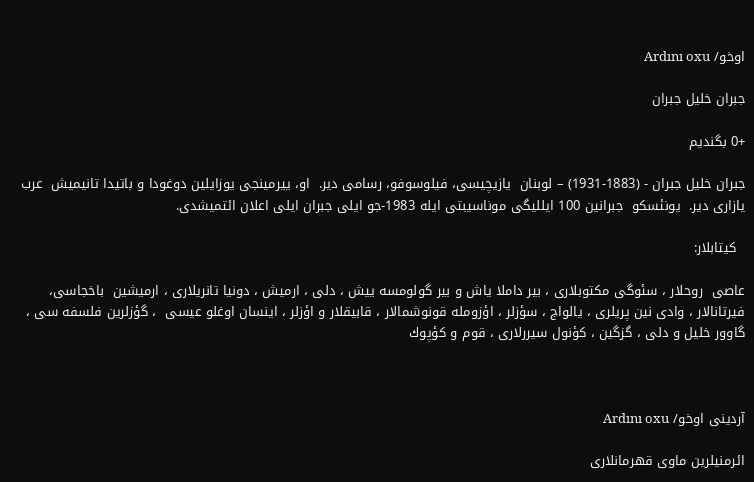اوخو/ Ardını oxu

جبران خلیل جبران

+0 بگندیم

جبران خلیل جبران - (1883-1931) – لوبنان  یازیچیسی، فیلوسوفو، رسامی دیر.  او، ییرمینجی یوزایلین دوغودا و باتیدا تانیمیش  عرب یازاری دیر.  یونئسكو  جبرانین 100 ایللیگی موناسیبتی ایله 1983-جو ایلی جبران ایلی اعلان ائتمیشدی.

  كیتابلار:

عاصی  روحلار ، سئوگی مكتوبلاری ، بیر داملا یاش و بیر گولومسه ییش ، دلی ، ارمیش ، دونیا تانریلاری ، ارمیشین  باخجاسی، فیرتانالار ، وادی نین پریلری ، یالواج ، سؤزلر ، اؤزومله قونوشمالار ، قابیقلار و اؤزلر ، اینسان اوغلو عیسی  ، گؤزلرین فلسفه سی ، گاوور خلیل و دلی ، گزگین ، كؤنول سیررلاری ، قوم و كؤپوك



آردینی اوخو/ Ardını oxu

ائرمنیلرین ماوی قهرمانلاری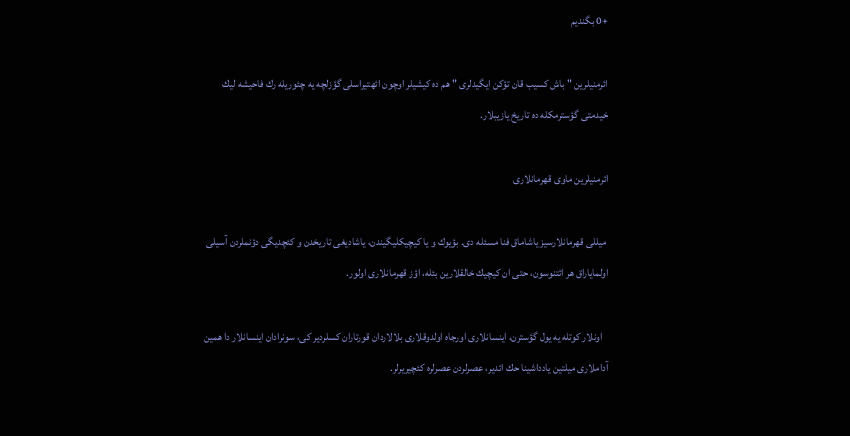+0 بگندیم

ائرمنیلرین " باش كسیب قان تؤكن ایگیدلری " هم ده كیشیلر اوچون ائهتیراسلی گؤزلچه یه چئوریله رك فاحیشه لیك خیدمتی گؤسترمكله ده تاریخ یازیبلار.

ائرمنیلرین ماوی قهرمانلاری

 میللی قهرمانلارسیز یاشاماق فنا مسئله دی. بؤیوك و یا كیچیكلیگیندن، یاشادیغی تاریخدن و كئچدیگی دؤنملردن آسیلی اولمایاراق هر ائتنوسون، حتی ان كیچیك خالقلارین بئله، اؤز قهرمانلاری اولور.

   اونلار كوتله یه یول گؤسترن، اینسانلاری اورجاه اولدوقلاری بلالاردان قورتاران كسلردیر كی، سونرادان اینسانلار دا همین آداملاری میلتین یادداشینا حك ائدیر، عصرلردن عصرلره كئچیریرلر.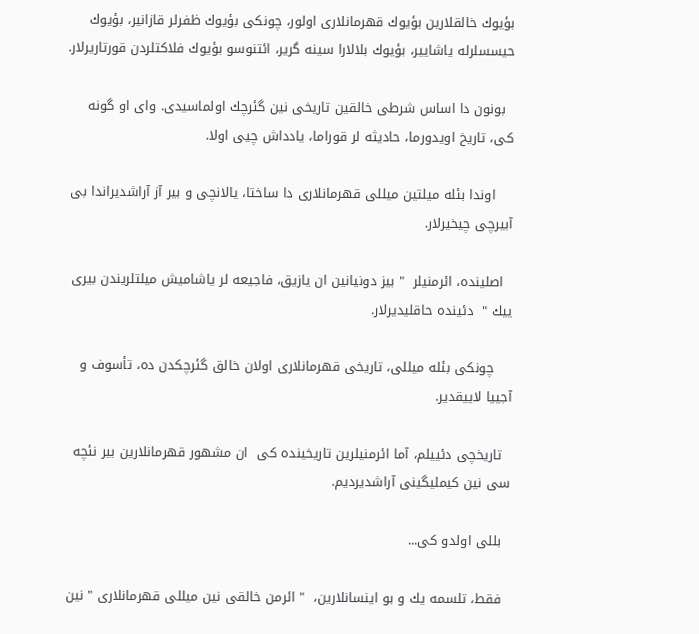بؤیوك خالقلارین بؤیوك قهرمانلاری اولور، چونكی بؤیوك ظفرلر قازانیر، بؤیوك حیسسلرله یاشاییر، بؤیوك بلالارا سینه گریر، ائتنوسو بؤیوك فلاكتلردن قورتاریرلار.

  بونون دا اساس شرطی خالقین تاریخی نین گئرچك اولماسیدی. وای او گونه كی، تاریخ اویدورما، حادیثه لر قوراما، یادداش چیی اولا.

    اوندا بئله میلتین میللی قهرمانلاری دا ساختا، یالانچی و بیر آز آراشدیراندا بی آبیرچی چیخیرلار.

  اصلینده، ائرمنیلر  " بیز دونیانین ان یازیق، فاجیعه لر یاشامیش میلتلریندن بیری ییك "  دئینده حاقلیدیرلار.

    چونكی بئله میللی، تاریخی قهرمانلاری اولان خالق گئرچكدن ده، تأسوف و آجییا لاییقدیر.

  تاریخچی دئییلم، آما ائرمنیلرین تاریخینده كی  ان مشهور قهرمانلارین بیر نئچه سی نین كیملیگینی آراشدیردیم.

  بللی اولدو كی...

  فقط، تلسمه یك و بو اینسانلارین،  " ائرمن خالقی نین میللی قهرمانلاری " نین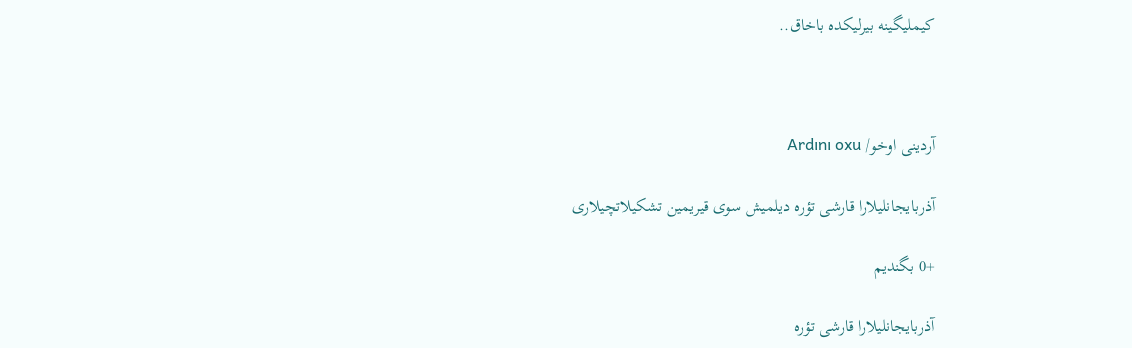كیملیگینه بیرلیكده باخاق..



آردینی اوخو/ Ardını oxu

آذربایجانلیلارا قارشی تؤره دیلمیش سوی قیریمین تشكیلاتچیلاری

+0 بگندیم

آذربایجانلیلارا قارشی تؤره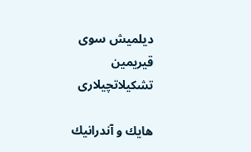دیلمیش سوی قیریمین تشكیلاتچیلاری

هایك و آندرانیك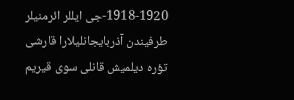1918-1920-جی ایللر ائرمنیلر طرفیندن آذربایجانلیلارا قارشی تؤره دیلمیش قانلی سوی قیریم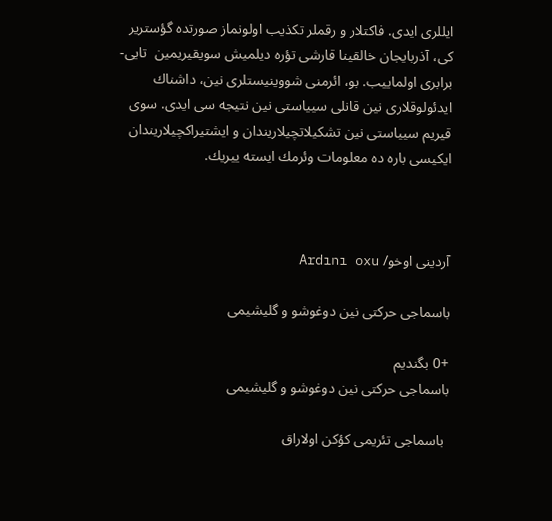ایللری ایدی. فاكتلار و رقملر تكذیب اولونماز صورتده گؤستریر كی، آذربایجان خالقینا قارشی تؤره دیلمیش سویقیریمین  تایی-برابری اولماییب. بو، ائرمنی شووینیستلری نین، داشناك ایدئولوقلاری نین قانلی سییاستی نین نتیجه سی ایدی. سوی قیریم سییاستی نین تشكیلاتچیلاریندان و ایشتیراكچیلاریندان ایكیسی باره ده معلومات وئرمك ایسته ییریك.



آردینی اوخو/ Ardını oxu

باسماجی حركتی نین دوغوشو و گلیشیمی

+0 بگندیم
باسماجی حركتی نین دوغوشو و گلیشیمی

 باسماجی تئریمی كؤكن اولاراق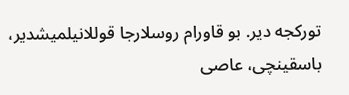توركجه دیر. بو قاورام روسلارجا قوللانیلمیشدیر، باسقینچی، عاصی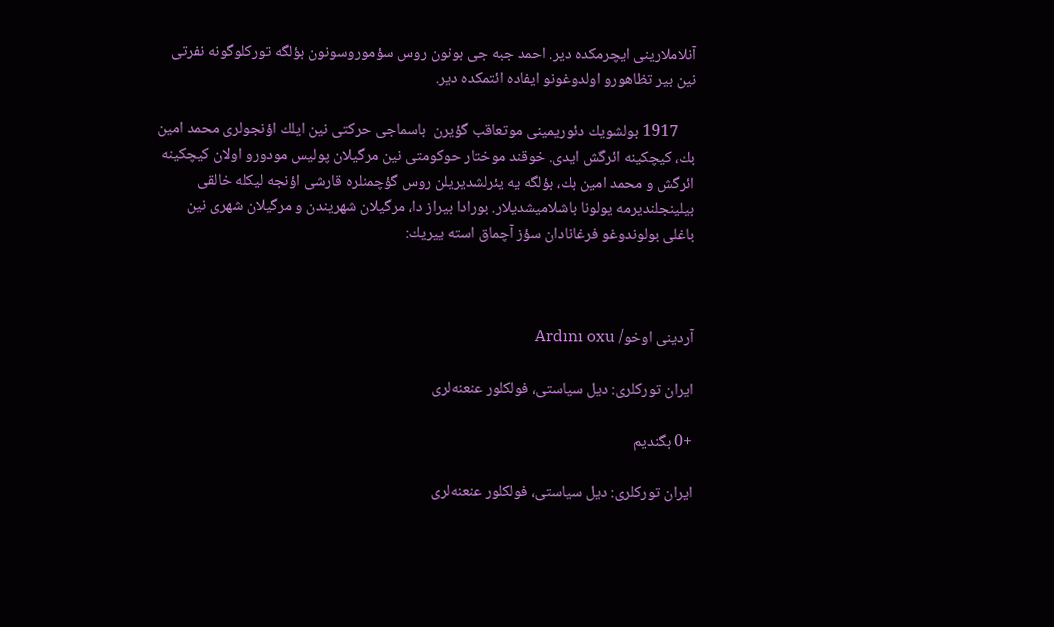آنلاملارینی ایچرمكده دیر. احمد جبه جی بونون روس سؤموروسونون بؤلگه توركلوگونه نفرتی نین بیر تظاهورو اولدوغونو ایفاده ائتمكده دیر.

     1917 بولشویك دئوریمینی موتعاقب گؤیرن  باسماجی حركتی نین ایلك اؤنجولری محمد امین بك، كیچكینه ائرگش ایدی. خوقند موختار حوكومتی نین مرگیلان پولیس مودورو اولان كیچكینه ائرگش و محمد امین بك، بؤلگه یه یئرلشدیریلن روس گؤچمنلره قارشی اؤنجه لیكله خالقی  بیلینجلندیرمه یولونا باشلامیشدیلار. بورادا بیراز دا، مرگیلان شهریندن و مرگیلان شهری نین باغلی بولوندوغو فرغانادان سؤز آچماق استه ییریك:



آردینی اوخو/ Ardını oxu

ایران توركلری: دیل سیاستی، فولكلور عنعنه‌لری

+0 بگندیم

ایران توركلری: دیل سیاستی، فولكلور عنعنه‌لری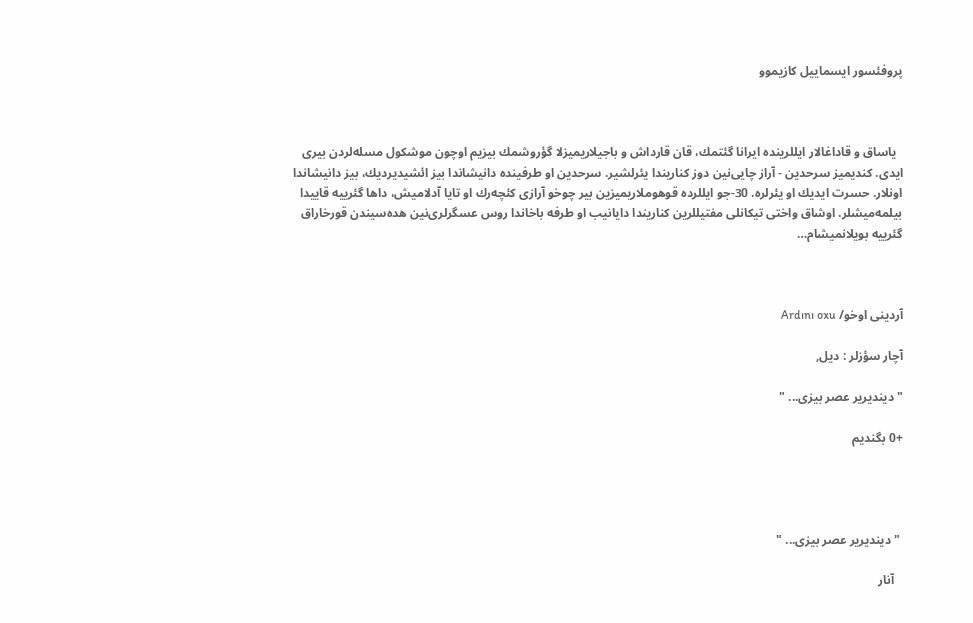پروفئسور ایسماییل كازیموو



  یاساق و قاداغالار ایللرینده ایرانا گئتمك، قان قارداش و باجیلاریمیزلا گؤروشمك بیزیم اوچون موشكول مسله‌لردن بیری ایدی. كندیمیز سرحدین - آراز چایی‌نین دوز كناریندا یئرلشیر. سرحدین او طرفینده دانیشاندا بیز ائشیدیردیك، بیز دانیشاندا اونلار. حسرت ایدیك او یئرلره. 30-جو ایللرده قوهوملاریمیزین بیر چوخو آرازی كئچه‌رك او تایا آدلامیش، داها گئرییه قاییدا بیلمه‌میشلر. اوشاق واختی تیكانلی مفتیللرین كناریندا دایانیب او طرفه باخاندا روس عسگرلری‌نین هده‌سیندن قورخاراق گئرییه بویلانمیشام…



آردینی اوخو/ Ardını oxu

آچار سؤزلر : دیل,

" دیندیریر عصر بیزی... "

+0 بگندیم




 " دیندیریر عصر بیزی... "

   آنار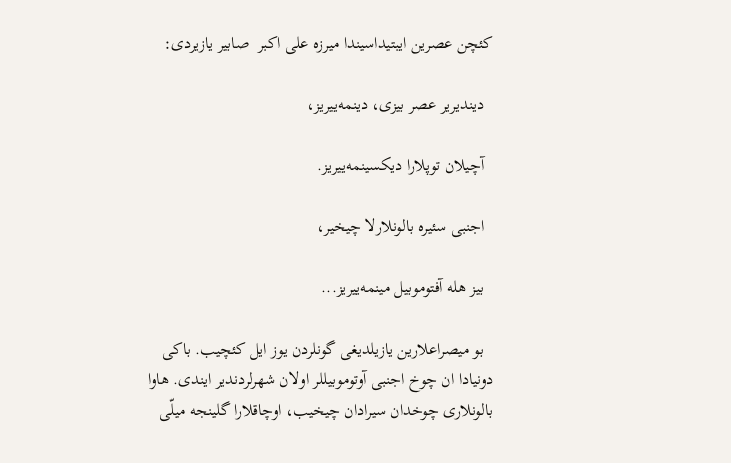كئچن عصرین ایبتیداسیندا میرزه علی اكبر  صابیر یازیردی:

  دیندیریر عصر بیزی، دینمه‌ییریز،

  آچیلان توپلارا دیكسینمه‌ییریز.

  اجنبی سئیره بالونلارلا چیخیر،

  بیز هله آفتوموبیل مینمه‌ییریز...

  بو میصراعلارین یازیلدیغی گونلردن یوز ایل كئچیب. باكی دونیادا ان چوخ اجنبی آوتوموبیللر اولان شهرلردندیر ایندی. هاوا بالونلاری چوخدان سیرادان چیخیب، اوچاقلارا گلینجه میلّی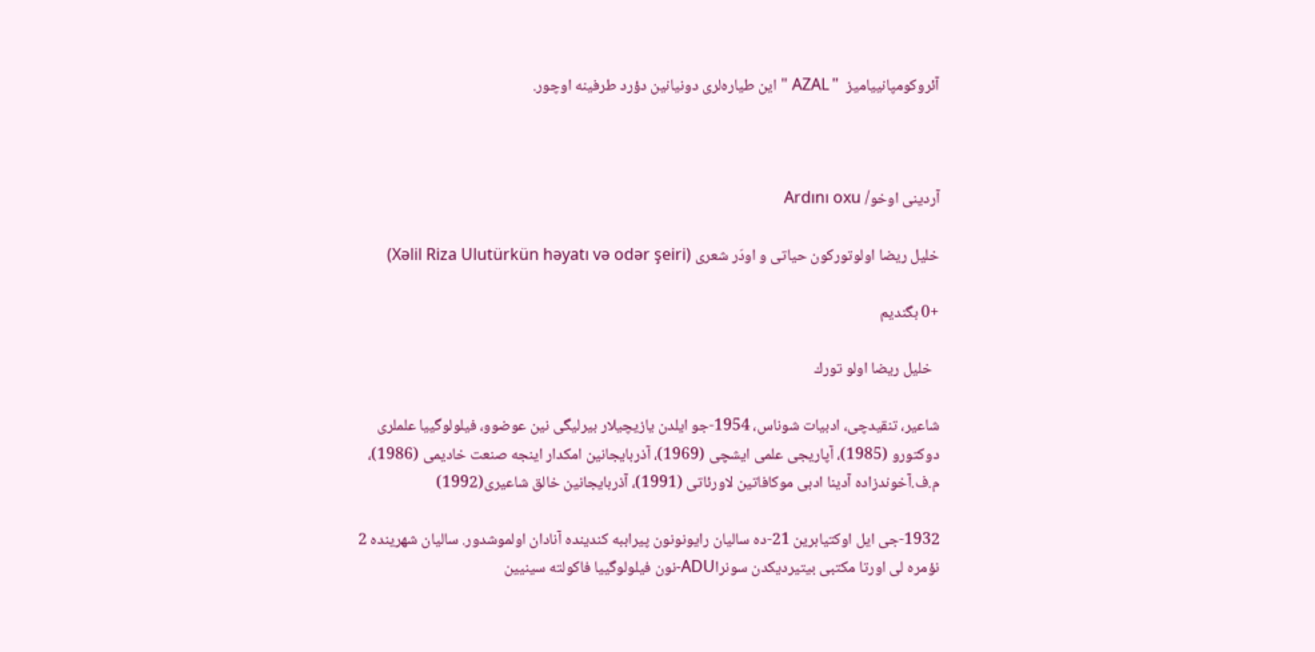آئروكومپانییامیز  " AZAL " این طیاره‌لری دونیانین دؤرد طرفینه اوچور.



آردینی اوخو/ Ardını oxu

خلیل ریضا اولوتوركون حیاتی و اودَر شعری (Xəlil Riza Ulutürkün həyatı və odər şeiri)

+0 بگندیم

  خلیل ریضا اولو تورك

شاعیر، تنقیدچی، ادبیات شوناس، 1954-جو ایلدن یازیچیلار بیرلیگی نین عوضوو، فیلولوگییا علملری دوكتورو (1985)، آپاریجی علمی ایشچی (1969)، آذربایجانین امكدار اینجه صنعت خادیمی (1986)، م.ف.آخوندزاده آدینا ادبی موكافاتین لاورئاتی (1991)، آذربایجانین خالق شاعیری(1992)

1932-جی ایل اوكتیابرین 21-ده سالیان رایونونون پیراببه كندینده آنادان اولموشدور. سالیان شهرینده 2 نؤمره لی اورتا مكتبی بیتیردیكدن سونراADU-نون فیلولوگییا فاكولته سینیین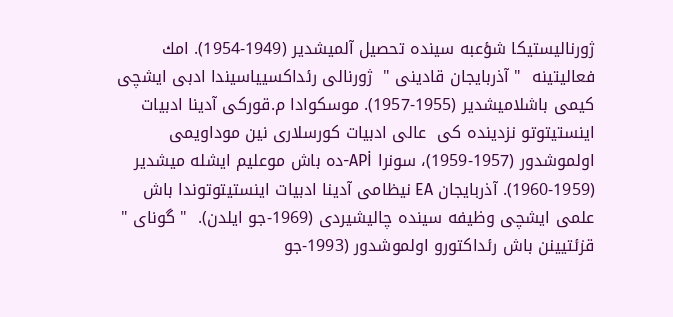ژورنالیستیكا شؤعبه سینده تحصیل آلمیشدیر (1949-1954). امك فعالیتینه  " آذربایجان قادینی "  ژورنالی رئداكسییاسیندا ادبی ایشچی كیمی باشلامیشدیر (1955-1957). موسكوادا م.قوركی آدینا ادبیات اینستیتوتو نزدینده كی  عالی ادبیات كورسلاری نین موداویمی اولموشدور (1957-1959)، سونرا APİ-ده باش موعلیم ایشله میشدیر (1959-1960). آذربایجان EA نیظامی آدینا ادبیات اینستیتوتوندا باش علمی ایشچی وظیفه سینده چالیشیردی (1969-جو ایلدن).  " گونای "  قزئتیینن باش رئداكتورو اولموشدور (1993-جو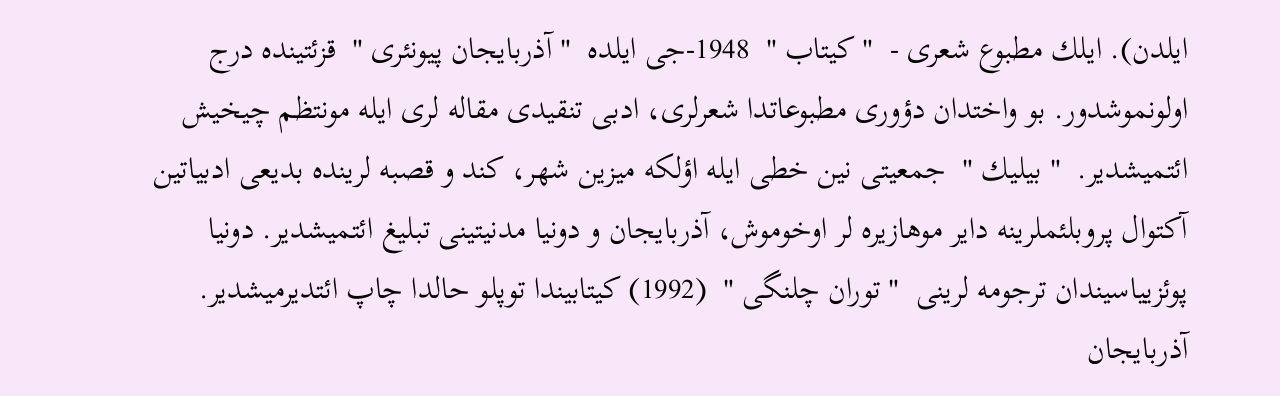ایلدن). ایلك مطبوع شعری -  " كیتاب "  1948-جی ایلده  " آذربایجان پیونئری "  قزئتینده درج اولونموشدور. بو واختدان دؤوری مطبوعاتدا شعرلری، ادبی تنقیدی مقاله لری ایله مونتظم چیخیش ائتمیشدیر.  " بیلیك "  جمعیتی نین خطی ایله اؤلكه میزین شهر، كند و قصبه لرینده بدیعی ادبیاتین آكتوال پروبلئملرینه دایر موهازیره لر اوخوموش، آذربایجان و دونیا مدنیتینی تبلیغ ائتمیشدیر. دونیا پوئزییاسیندان ترجومه لرینی  " توران چلنگی "  (1992) كیتابیندا توپلو حالدا چاپ ائتدیرمیشدیر. آذربایجان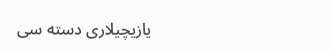یازیچیلاری دسته سی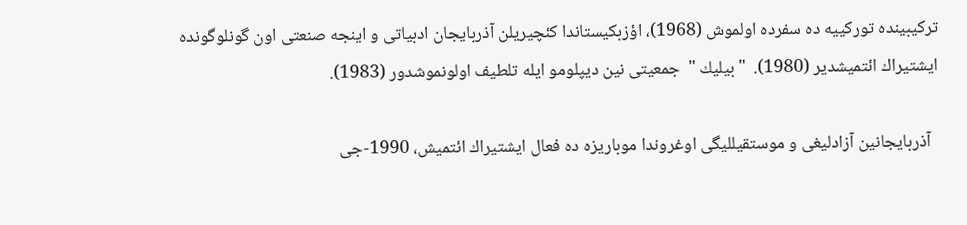تركیبینده توركییه ده سفرده اولموش (1968)، اؤزبكیستاندا كئچیریلن آذربایجان ادبیاتی و اینجه صنعتی اون گونلوگونده ایشتیراك ائتمیشدیر (1980).  " بیلیك "  جمعیتی نین دیپلومو ایله تلطیف اولونموشدور (1983).

  آذربایجانین آزادلیغی و موستقیللیگی اوغروندا موباریزه ده فعال ایشتیراك ائتمیش، 1990-جی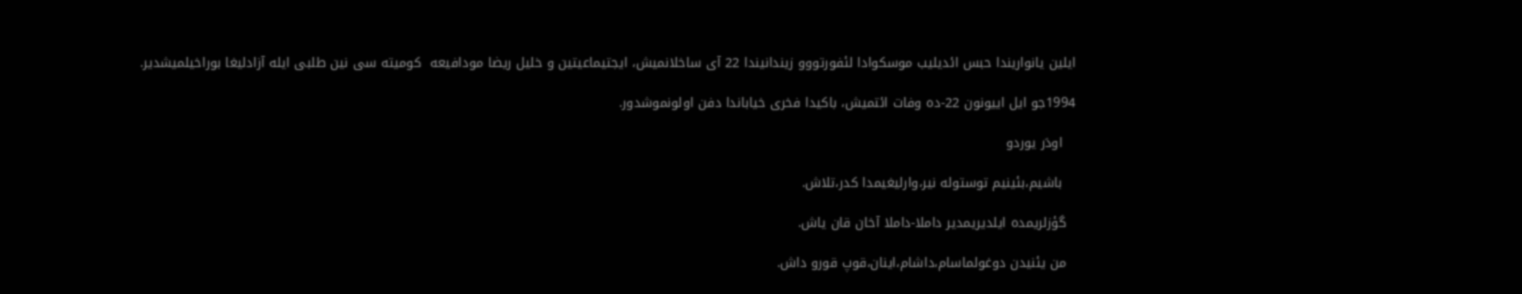ایلین یانواریندا حبس ائدیلیب موسكوادا لئفورتووو زیندانیندا 22 آی ساخلانمیش، ایجتیماعیتین و خلیل ریضا مودافیعه  كومیته سی نین طلبی ایله آزادلیغا بوراخیلمیشدیر.

1994جو ایل اییونون 22-ده وفات ائتمیش، باكیدا فخری خیاباندا دفن اولونموشدور.

   اودَر یوردو

   باشیم،بئینیم توستوله نیر،وارلیغیمدا كدر،تلاش.

  گؤزلریمده ایلدیریمدیر داملا-داملا آخان قان یاش.

  من یئنیدن دوغولماسام،داشام،اینان،قوپ قورو داش.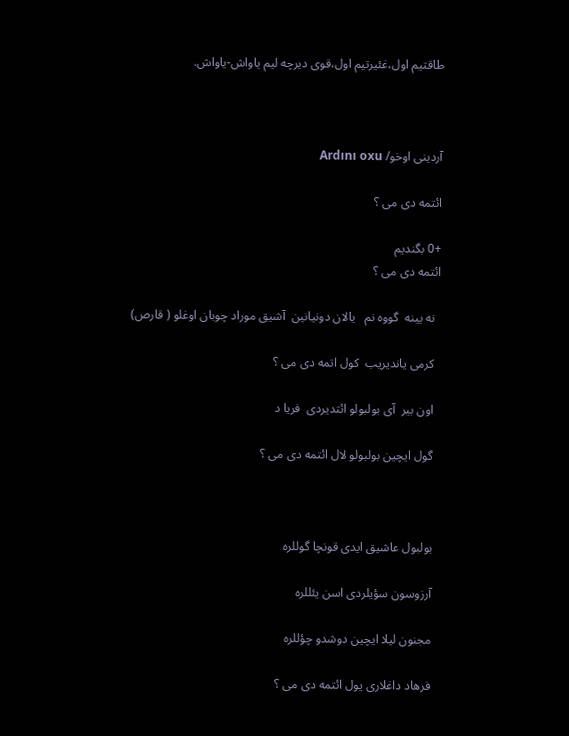طاقتیم اول،غئیرتیم اول،قوی دیرچه لیم یاواش-یاواش.



آردینی اوخو/ Ardını oxu

ائتمه دی می ؟

+0 بگندیم
ائتمه دی می ؟

  نه یینه  گووه نم   یالان دونیانین  آشیق موراد چوبان اوغلو ( قارص)

  كرمی یاندیریب  كول اتمه دی می ؟

  اون بیر  آی بولبولو ائتدیردی  فریا د

  گول ایچین بولبولو لال ائتمه دی می ؟



  بولبول عاشیق ایدی قونچا گوللره

  آرزوسون سؤیلردی اسن یئللره

  مجنون لیلا ایچین دوشدو چؤللره

  فرهاد داغلاری یول ائتمه دی می ؟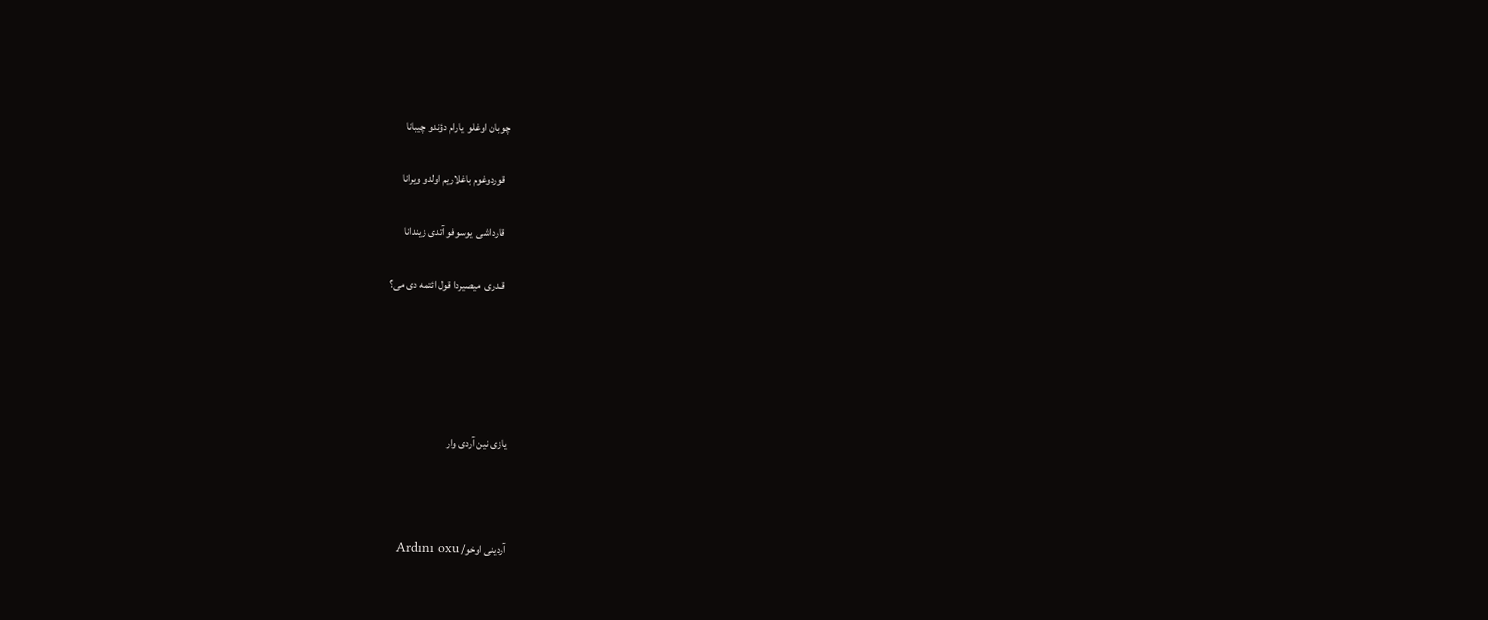چوبان اوغلو  یارام دؤندو چیبانا

  قوردوغوم باغلاریم اولدو ویرانا

  قارداشی  یوسوفو آتدی زیندانا

  قـدری  میصیردا قول ائتمه دی می؟





یازی نین آردی وار



آردینی اوخو/ Ardını oxu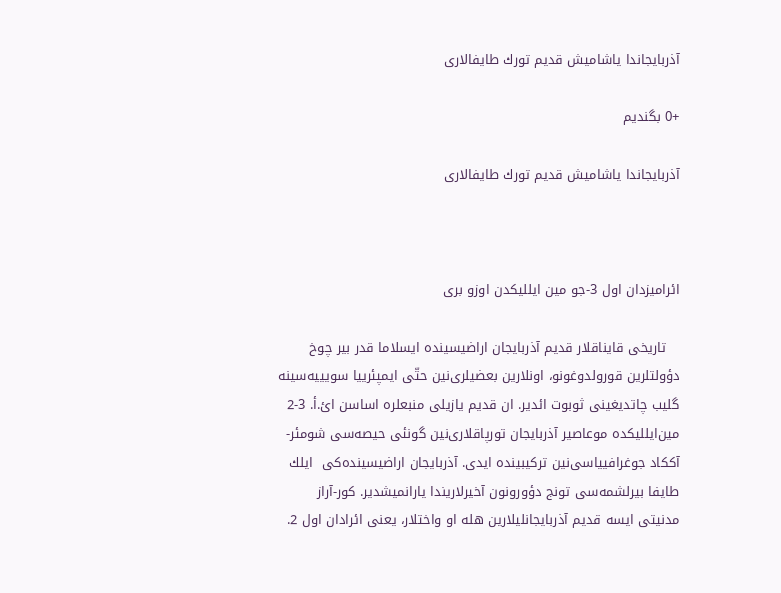آذربایجاندا یاشامیش قدیم تورك طایفالاری

+0 بگندیم

آذربایجاندا یاشامیش قدیم تورك طایفالاری



ائرامیزدان اول 3-جو مین ایللیكدن اوزو بری

   تاریخی قایناقلار قدیم آذربایجان اراضیسینده ایسلاما قدر بیر چوخ دؤولتلرین قورولدوغونو، اونلارین بعضیلری‌نین حتّی ایمپئرییا سویییه‌سینه گلیب چاتدیغینی ثوبوت ائدیر. ان قدیم یازیلی منبعلره اساسن ائ.أ. 3-2 مین‌ایللیكده موعاصیر آذربایجان تورپاقلاری‌نین گونئی حیصه‌سی شومئر-آككاد جوغرافییاسی‌نین تركیبینده ایدی. آذربایجان اراضیسینده‌كی  ایلك طایفا بیرلشمه‌سی تونج دؤورونون آخیرلاریندا یارانمیشدیر. كور-آراز مدنیتی ایسه قدیم آذربایجانلیلارین هله او واختلار، یعنی ائرادان اول 2.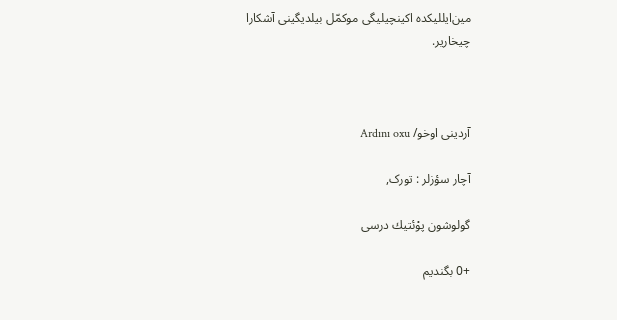مین‌ایللیكده اكینچیلیگی موكمّل بیلدیگینی آشكارا چیخاریر.



آردینی اوخو/ Ardını oxu

آچار سؤزلر : تورک,

گولوشون پوْئتیك درسی

+0 بگندیم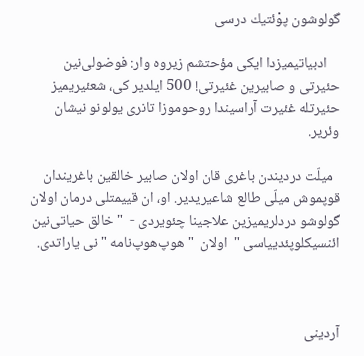گولوشون پوْئتیك درسی

    ادبیاتیمیزدا ایكی مؤحتشم زیروه وار: فوضولی‌نین حئیرتی و صابیرین غئیرتی! 500 ایلدیر كی، شعئیریمیز حئیرتله غئیرت آراسیندا روحوموزا تانری یولونو نیشان وئریر.

  میلّت دردیندن باغری قان اولان صابیر خالقین باغریندان قوپموش میلّی طالع شاعیریدیر. او، ان قییمتلی درمان اولان گولوشو دردلریمیزین علاجینا چئویردی -  " خالق حیاتی‌نین ائنسیكلوپئدییاسی "  اولان  " هوپ‌هوپ‌نامه " نی یاراتدی.



آردینی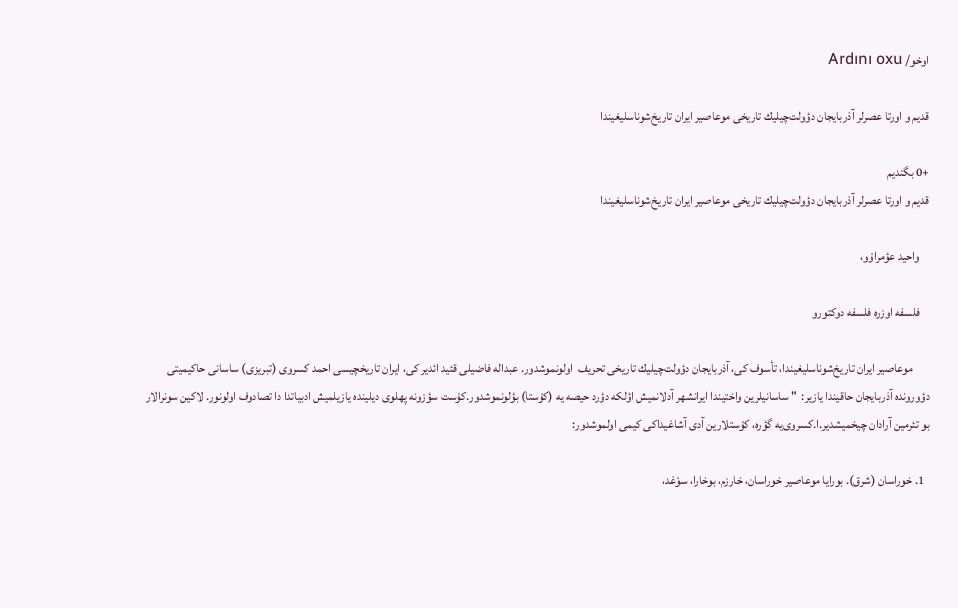اوخو/ Ardını oxu

قدیم و اورتا عصرلر آذربایجان دؤولت‌چیلیك تاریخی موعاصیر ایران تاریخ‌شوناسلیغیندا

+0 بگندیم
قدیم و اورتا عصرلر آذربایجان دؤولت‌چیلیك تاریخی موعاصیر ایران تاریخ‌شوناسلیغیندا

    واحید عؤمراوْو،

    فلسفه اوزره فلسفه دوكتورو

       موعاصیر ایران تاریخ‌شوناسلیغیندا، تأسوف كی، آذربایجان دؤولت‌چیلیك تاریخی تحریف  اولونموشدور. عبداله فاضیلی قئید ائدیر كی، ایران تاریخچیسی احمد كسروی (تبریزی) ساسانی حاكیمیتی دؤورونده آذربایجان حاقیندا یازیر:  " ساسانیلرین واختیندا ایرانشهر آدلانمیش اؤلكه دؤرد حیصه یه (كۇستا) بؤلونموشدور.كۇست سؤزونه پهلوی دیلینده یازیلمیش ادبیاتدا دا تصادوف اولونور. لاكین سونرالار بو تئرمین آرادان چیخمیشدیر.ا.كسروی‌یه گؤره، كۇستلارین آدی آشاغیداكی كیمی اولموشدور:

  1. خوراسان (شرق). بورایا موعاصیر خوراسان، خارزم، بوخارا، سوْغد،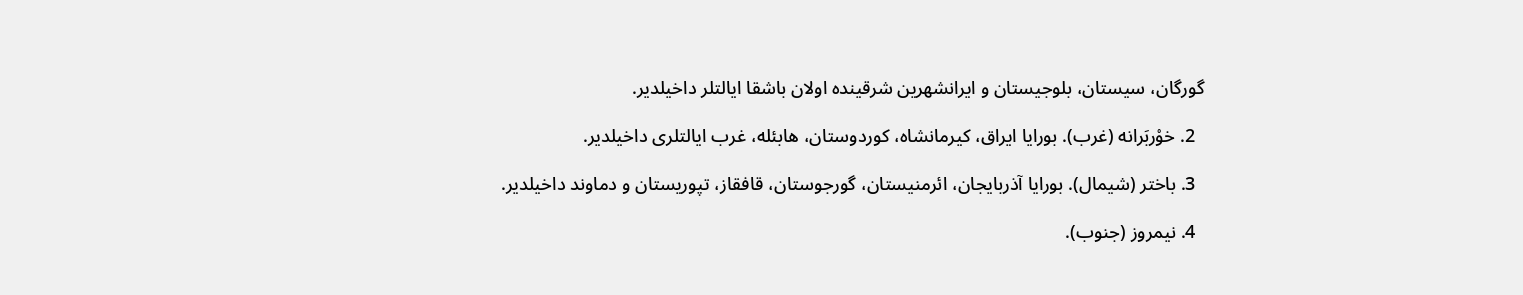گورگان، سیستان، بلوجیستان و ایرانشهرین شرقینده اولان باشقا ایالتلر داخیلدیر.

  2. خوْربَرانه (غرب). بورایا ایراق، كیرمانشاه، كوردوستان، هابئله، غرب ایالتلری داخیلدیر.

  3. باختر (شیمال). بورایا آذربایجان، ائرمنیستان، گورجوستان، قافقاز، تپوریستان و دماوند داخیلدیر.

  4. نیمروز (جنوب).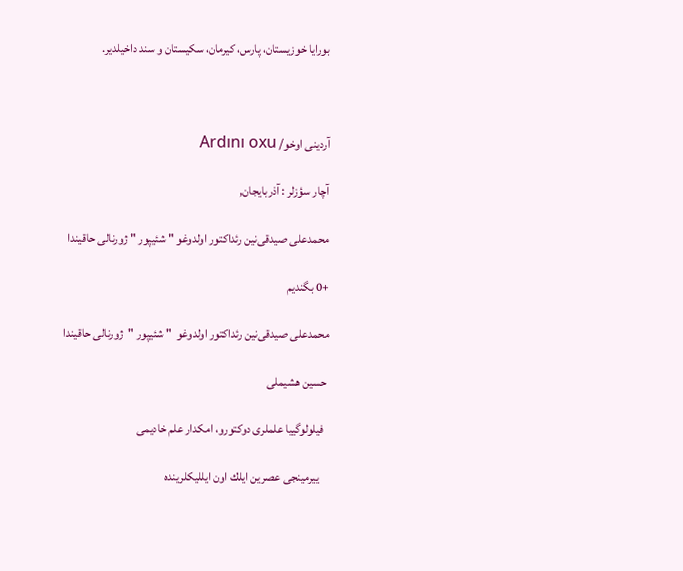بورایا خوزیستان، پارس، كیرمان، سكیستان و سند داخیلدیر.



آردینی اوخو/ Ardını oxu

آچار سؤزلر : آذربایجان,

محمدعلی صیدقی‌نین رئداكتور اولدوغو " شئیپور " ژورنالی حاقیندا

+0 بگندیم

محمدعلی صیدقی‌نین رئداكتور اولدوغو  " شئیپور "  ژورنالی حاقیندا

 حسین هشیملی

  فیلولوگییا علملری دوكتورو، امكدار علم خادیمی

    ییرمینجی عصرین ایلك اون ایللیكلرینده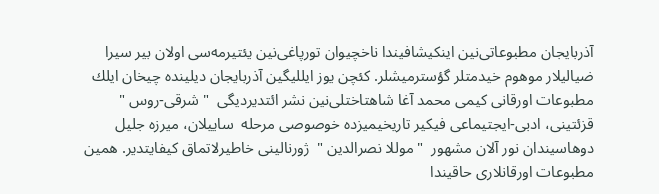آذربایجان مطبوعاتی‌نین اینكیشافیندا ناخچیوان تورپاغی‌نین یئتیرمه‌سی اولان بیر سیرا ضیالیلار موهوم خیدمتلر گؤسترمیشلر. كئچن یوز ایللیگین آذربایجان دیلینده چیخان ایلك مطبوعات اورقانی كیمی محمد آغا شاهتاختلی‌نین نشر ائتدیردیگی  " شرقی-روس "  قزئتینی، ادبی-ایجتیماعی فیكیر تاریخیمیزده خوصوصی مرحله  ساییلان، میرزه جلیل دوهاسیندان نور آلان مشهور  " موللا نصرالدین "  ژورنالینی خاطیرلاتماق كیفایتدیر. همین مطبوعات اورقانلاری حاقیندا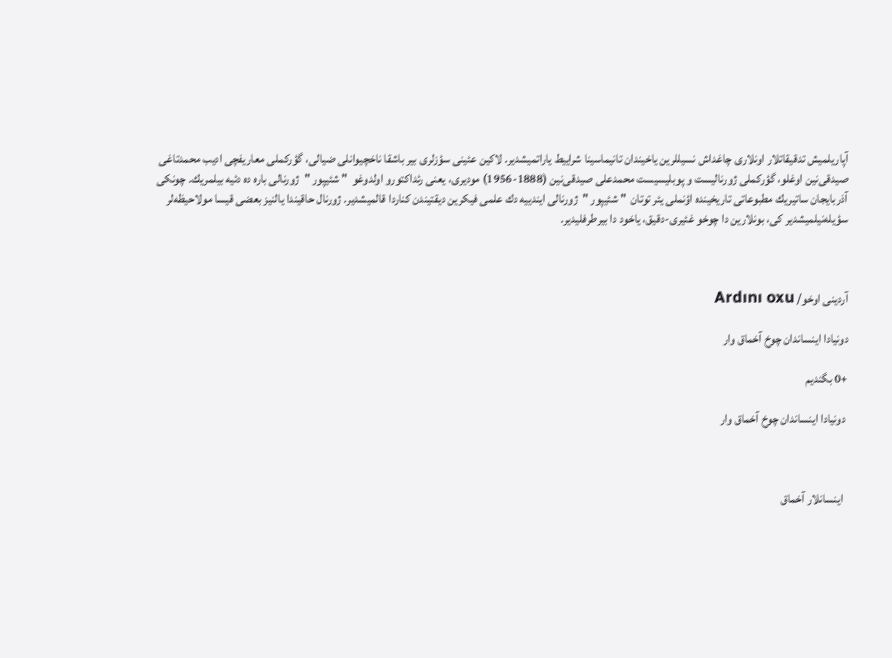آپاریلمیش تدقیقاتلار اونلاری چاغداش نسیللرین یاخیندان تانیماسینا شراییط یاراتمیشدیر. لاكین عئینی سؤزلری بیر باشقا ناخچیوانلی ضیالی، گؤركملی معاریفچی ادیب محمدتاغی صیدقی‌نین اوغلو، گؤركملی ژورنالیست و پوبلیسیست محمدعلی صیدقی‌نین (1888-1956) مودیری، یعنی رئداكتورو اولدوغو  " شئیپور "  ژورنالی باره ده دئیه بیلمریك. چونكی آذربایجان ساتیریك مطبوعاتی تاریخینده اؤنملی یئر توتان  " شئیپور "  ژورنالی ایندییه دك علمی فیكرین دیقتیندن كناردا قالمیشدیر. ژورنال حاقیندا یالنیز بعضی قیسا مولاحیظه‌لر سؤیله‌نیلمیشدیر كی، بونلارین دا چوخو غئیری-دقیق، یاخود دا بیرطرفلیدیر.



آردینی اوخو/ Ardını oxu

دونیادا اینساندان چوخ آخماق وار

+0 بگندیم

 دونیادا اینساندان چوخ آخماق وار



  اینسانلار آخماق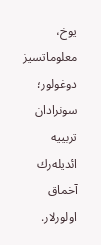یوخ، معلوماتسیز دوغولور؛ سونرادان تربییه ائدیله‌رك آخماق اولورلار.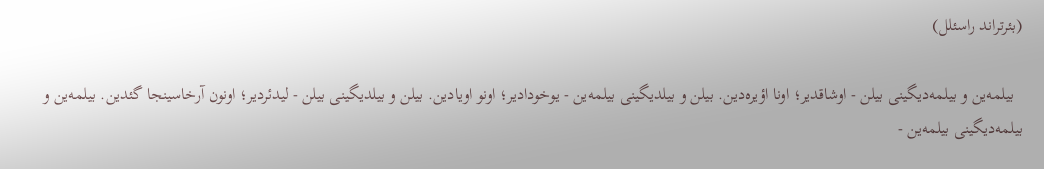(بئرتراند راسئلل)

  بیلمه‌ین و بیلمه‌دیگینی بیلن - اوشاقدیر؛ اونا اؤیره‌دین. بیلن و بیلدیگینی بیلمه‌ین - یوخودادیر؛ اونو اویادین. بیلن و بیلدیگینی بیلن - لیدئردیر؛ اونون آرخاسینجا گئدین. بیلمه‌ین و بیلمه‌دیگینی بیلمه‌ین -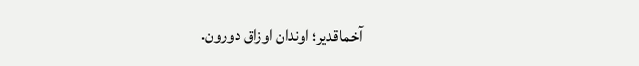آخماقدیر؛ اوندان اوزاق دورون.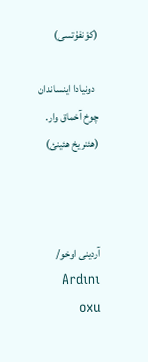(كوْنفۇتسی)

  دونیادا اینساندان چوخ آخماق وار. (هئنریخ هئینئ)



آردینی اوخو/ Ardını oxu